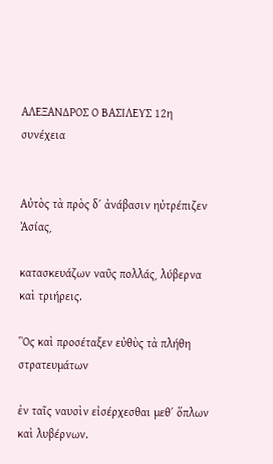ΑΛΕΞΑΝΔΡΟΣ Ο ΒΑΣΙΛΕΥΣ 12η συνέχεια


Αὐτὸς τὰ πρὸς δ΄ ἀνάβασιν ηὐτρέπιζεν Ἀσίας͵

κατασκευάζων ναῦς πολλάς͵ λύβερνα καὶ τριήρεις.

Ὃς καὶ προσέταξεν εὐθὺς τὰ πλήθη στρατευμάτων

ἐν ταῖς ναυσὶν εἰσέρχεσθαι μεθ΄ ὅπλων καὶ λυβέρνων.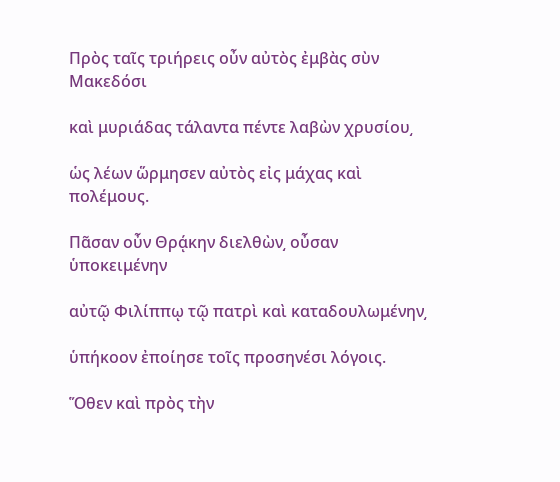Πρὸς ταῖς τριήρεις οὖν αὐτὸς ἐμβὰς σὺν Μακεδόσι

καὶ μυριάδας τάλαντα πέντε λαβὼν χρυσίου͵

ὡς λέων ὥρμησεν αὐτὸς εἰς μάχας καὶ πολέμους.

Πᾶσαν οὖν Θρᾴκην διελθὼν͵ οὖσαν ὑποκειμένην

αὐτῷ Φιλίππῳ τῷ πατρὶ καὶ καταδουλωμένην͵

ὑπήκοον ἐποίησε τοῖς προσηνέσι λόγοις.

Ὅθεν καὶ πρὸς τὴν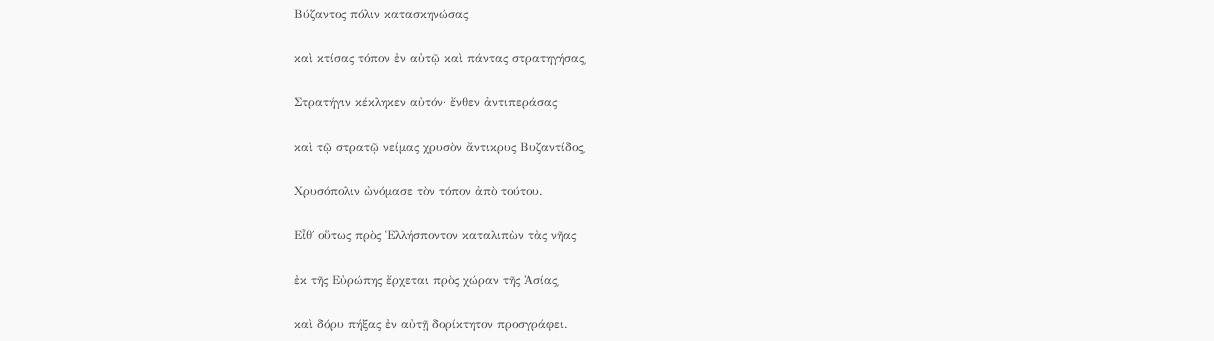Βύζαντος πόλιν κατασκηνώσας

καὶ κτίσας τόπον ἐν αὐτῷ καὶ πάντας στρατηγήσας͵

Στρατήγιν κέκληκεν αὐτόν· ἔνθεν ἀντιπεράσας

καὶ τῷ στρατῷ νείμας χρυσὸν ἄντικρυς Βυζαντίδος͵

Χρυσόπολιν ὠνόμασε τὸν τόπον ἀπὸ τούτου.

Εἶθ΄ οὕτως πρὸς Ἑλλήσποντον καταλιπὼν τὰς νῆας

ἐκ τῆς Εὐρώπης ἔρχεται πρὸς χώραν τῆς Ἀσίας͵

καὶ δόρυ πήξας ἐν αὐτῇ δορίκτητον προσγράφει.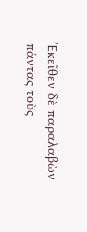Ἐκεῖθεν δὲ παραλαβὼν πάντας τοὺς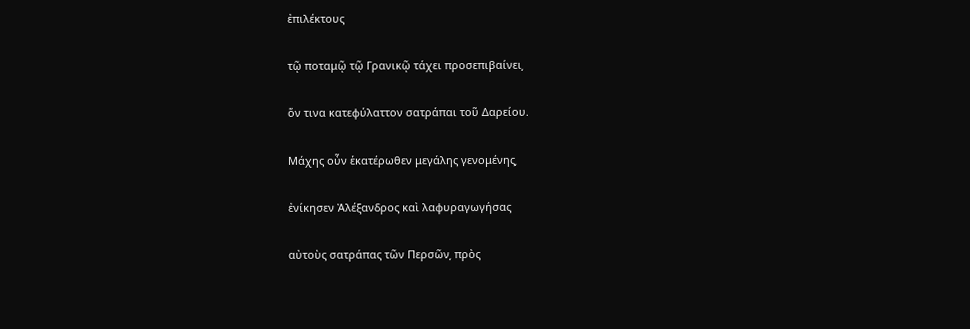ἐπιλέκτους

τῷ ποταμῷ τῷ Γρανικῷ τάχει προσεπιβαίνει͵

ὅν τινα κατεφύλαττον σατράπαι τοῦ Δαρείου.

Μάχης οὖν ἑκατέρωθεν μεγάλης γενομένης͵

ἐνίκησεν Ἀλέξανδρος καὶ λαφυραγωγήσας

αὐτοὺς σατράπας τῶν Περσῶν͵ πρὸς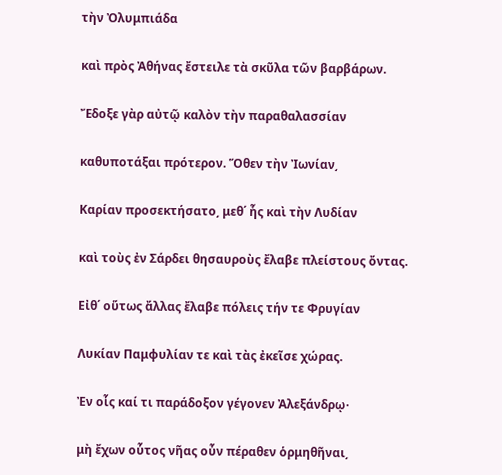τὴν Ὀλυμπιάδα

καὶ πρὸς Ἀθήνας ἔστειλε τὰ σκῦλα τῶν βαρβάρων.

Ἔδοξε γὰρ αὐτῷ καλὸν τὴν παραθαλασσίαν

καθυποτάξαι πρότερον. Ὅθεν τὴν Ἰωνίαν͵

Καρίαν προσεκτήσατο͵ μεθ΄ ἧς καὶ τὴν Λυδίαν

καὶ τοὺς ἐν Σάρδει θησαυροὺς ἔλαβε πλείστους ὄντας.

Εἰθ΄ οὕτως ἄλλας ἔλαβε πόλεις τήν τε Φρυγίαν

Λυκίαν Παμφυλίαν τε καὶ τὰς ἐκεῖσε χώρας.

Ἐν οἷς καί τι παράδοξον γέγονεν Ἀλεξάνδρῳ·

μὴ ἔχων οὗτος νῆας οὖν πέραθεν ὁρμηθῆναι͵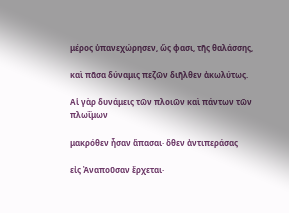μέρος ὑπανεχώρησεν͵ ὥς φασι͵ τῆς θαλάσσης͵

καὶ πᾶσα δύναμις πεζῶν διῆλθεν ἀκωλύτως.

Αἱ γὰρ δυνάμεις τῶν πλοιῶν καὶ πάντων τῶν πλωΐμων

μακρόθεν ἦσαν ἅπασαι· ὅθεν ἀντιπεράσας

εἰς Ἀναποῦσαν ἔρχεται·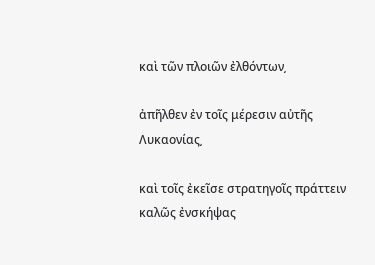καὶ τῶν πλοιῶν ἐλθόντων͵

ἀπῆλθεν ἐν τοῖς μέρεσιν αὐτῆς Λυκαονίας͵

καὶ τοῖς ἐκεῖσε στρατηγοῖς πράττειν καλῶς ἐνσκήψας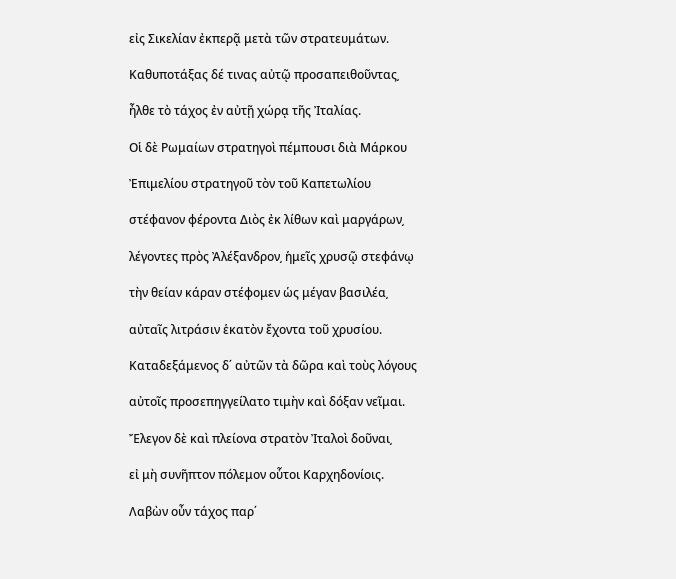εἰς Σικελίαν ἐκπερᾷ μετὰ τῶν στρατευμάτων.

Καθυποτάξας δέ τινας αὐτῷ προσαπειθοῦντας͵

ἦλθε τὸ τάχος ἐν αὐτῇ χώρᾳ τῆς Ἰταλίας.

Οἱ δὲ Ρωμαίων στρατηγοὶ πέμπουσι διὰ Μάρκου

Ἐπιμελίου στρατηγοῦ τὸν τοῦ Καπετωλίου

στέφανον φέροντα Διὸς ἐκ λίθων καὶ μαργάρων͵

λέγοντες πρὸς Ἀλέξανδρον͵ ἡμεῖς χρυσῷ στεφάνῳ

τὴν θείαν κάραν στέφομεν ὡς μέγαν βασιλέα͵

αὐταῖς λιτράσιν ἑκατὸν ἔχοντα τοῦ χρυσίου.

Καταδεξάμενος δ΄ αὐτῶν τὰ δῶρα καὶ τοὺς λόγους

αὐτοῖς προσεπηγγείλατο τιμὴν καὶ δόξαν νεῖμαι.

Ἔλεγον δὲ καὶ πλείονα στρατὸν Ἰταλοὶ δοῦναι͵

εἰ μὴ συνῆπτον πόλεμον οὗτοι Καρχηδονίοις.

Λαβὼν οὖν τάχος παρ΄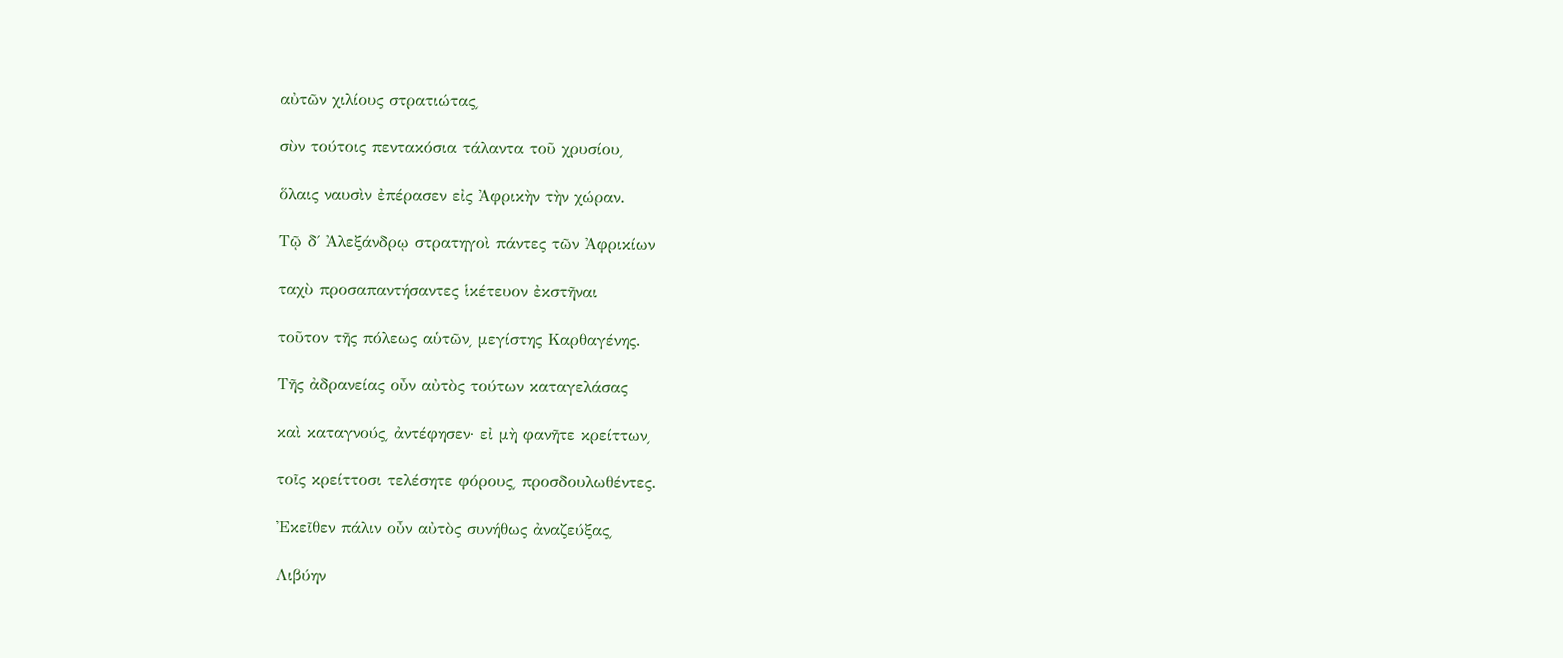αὐτῶν χιλίους στρατιώτας͵

σὺν τούτοις πεντακόσια τάλαντα τοῦ χρυσίου͵

ὅλαις ναυσὶν ἐπέρασεν εἰς Ἀφρικὴν τὴν χώραν.

Τῷ δ΄ Ἀλεξάνδρῳ στρατηγοὶ πάντες τῶν Ἀφρικίων

ταχὺ προσαπαντήσαντες ἱκέτευον ἐκστῆναι

τοῦτον τῆς πόλεως αὑτῶν͵ μεγίστης Καρθαγένης.

Τῆς ἀδρανείας οὖν αὐτὸς τούτων καταγελάσας

καὶ καταγνούς͵ ἀντέφησεν· εἰ μὴ φανῆτε κρείττων͵

τοῖς κρείττοσι τελέσητε φόρους͵ προσδουλωθέντες.

Ἐκεῖθεν πάλιν οὖν αὐτὸς συνήθως ἀναζεύξας͵

Λιβύην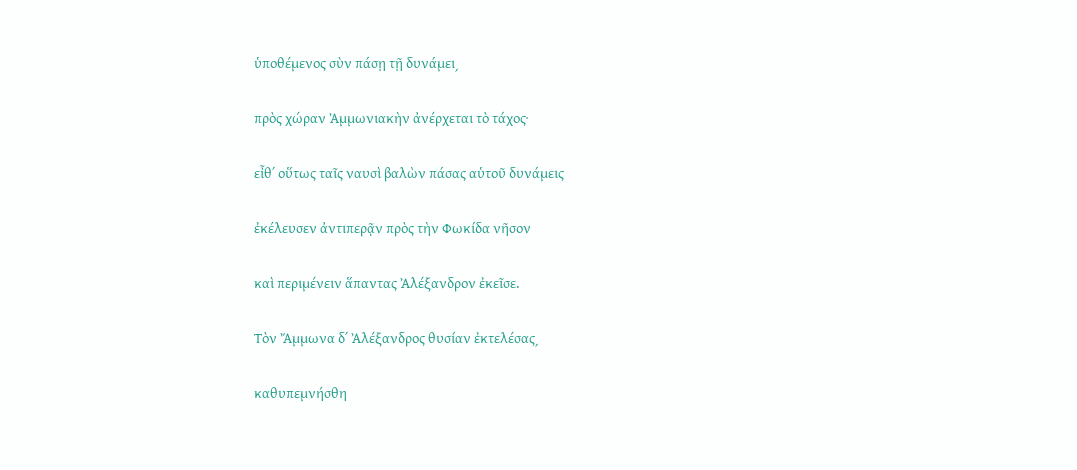ὑποθέμενος σὺν πάσῃ τῇ δυνάμει͵

πρὸς χώραν Ἀμμωνιακὴν ἀνέρχεται τὸ τάχος·

εἶθ΄ οὕτως ταῖς ναυσὶ βαλὼν πάσας αὑτοῦ δυνάμεις

ἐκέλευσεν ἀντιπερᾷν πρὸς τὴν Φωκίδα νῆσον

καὶ περιμένειν ἅπαντας Ἀλέξανδρον ἐκεῖσε.

Τὸν Ἄμμωνα δ΄ Ἀλέξανδρος θυσίαν ἐκτελέσας͵

καθυπεμνήσθη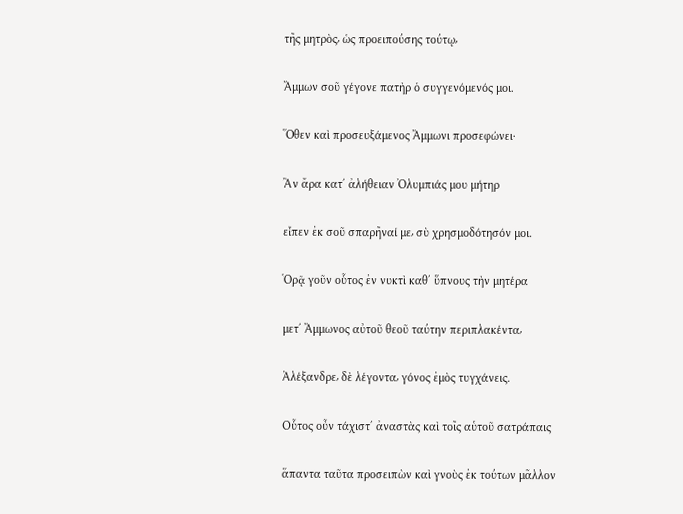τῆς μητρὸς͵ ὡς προειπούσης τούτῳ͵

Ἄμμων σοῦ γέγονε πατὴρ ὁ συγγενόμενός μοι.

Ὅθεν καὶ προσευξάμενος Ἄμμωνι προσεφώνει·

Ἂν ἄρα κατ΄ ἀλήθειαν Ὀλυμπιάς μου μήτηρ

εἶπεν ἐκ σοῦ σπαρῆναί με͵ σὺ χρησμοδότησόν μοι.

Ὁρᾷ γοῦν οὗτος ἐν νυκτὶ καθ΄ ὕπνους τὴν μητέρα

μετ΄ Ἄμμωνος αὐτοῦ θεοῦ ταύτην περιπλακέντα͵

Ἀλέξανδρε͵ δὲ λέγοντα͵ γόνος ἐμὸς τυγχάνεις.

Οὗτος οὖν τάχιστ΄ ἀναστὰς καὶ τοῖς αὑτοῦ σατράπαις

ἅπαντα ταῦτα προσειπὼν καὶ γνοὺς ἐκ τούτων μᾶλλον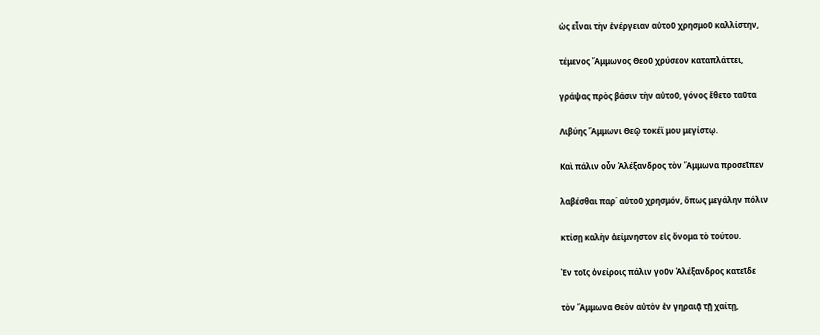ὡς εἶναι τὴν ἐνέργειαν αὐτοῦ χρησμοῦ καλλίστην͵

τέμενος Ἄμμωνος Θεοῦ χρύσεον καταπλάττει͵

γράψας πρὸς βάσιν τὴν αὐτοῦ͵ γόνος ἔθετο ταῦτα

Λιβύης Ἄμμωνι Θεῷ τοκέϊ μου μεγίστῳ.

Καὶ πάλιν οὖν Ἀλέξανδρος τὸν Ἄμμωνα προσεῖπεν

λαβέσθαι παρ΄ αὐτοῦ χρησμόν͵ ὅπως μεγάλην πόλιν

κτίσῃ καλὴν ἀείμνηστον εἰς ὄνομα τὸ τούτου.

Ἐν τοῖς ὀνείροις πάλιν γοῦν Ἀλέξανδρος κατεῖδε

τὸν Ἄμμωνα Θεὸν αὐτὸν ἐν γηραιᾷ τῇ χαίτῃ͵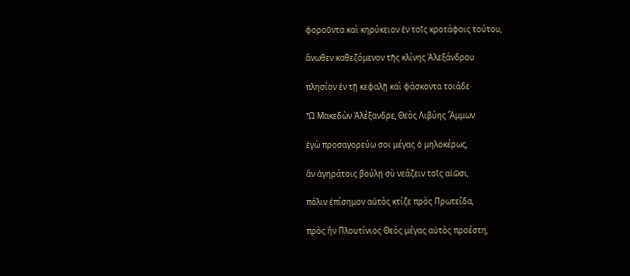φοροῦντα καὶ κηρύκειον ἐν τοῖς κροτάφοις τούτου͵

ἄνωθεν καθεζόμενον τῆς κλίνης Ἀλεξάνδρου

πλησίον ἐν τῇ κεφαλῇ καὶ φάσκοντα τοιάδε·

Ὦ Μακεδὼν Ἀλέξανδρε͵ Θεὸς Λιβύης Ἄμμων

ἐγὼ προσαγορεύω σοι μέγας ὁ μηλοκέρως͵

ἂν ἀγηράτοις βούλῃ σὺ νεάζειν τοῖς αἰῶσι͵

πόλιν ἐπίσημον αὐτὸς κτίζε πρὸς Πρωτεΐδα͵

πρὸς ἣν Πλουτίνιος Θεὸς μέγας αὐτὸς προέστη͵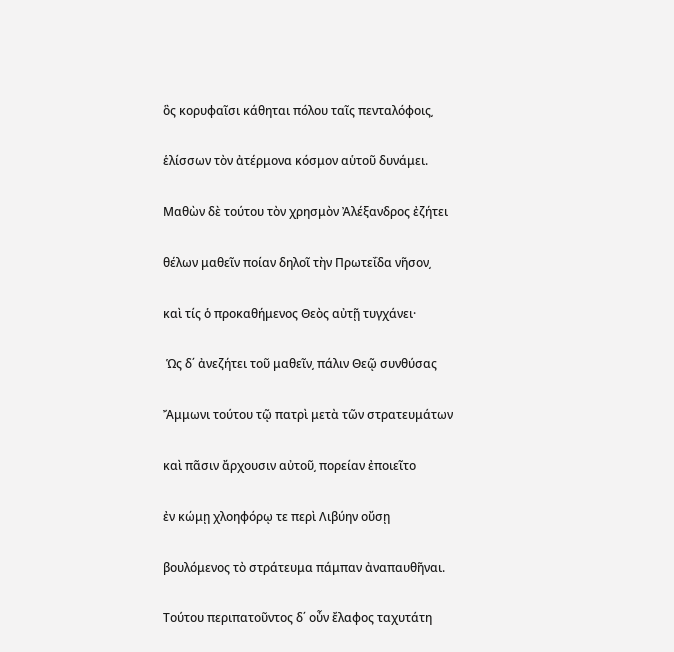ὃς κορυφαῖσι κάθηται πόλου ταῖς πενταλόφοις͵

ἑλίσσων τὸν ἀτέρμονα κόσμον αὑτοῦ δυνάμει.

Μαθὼν δὲ τούτου τὸν χρησμὸν Ἀλέξανδρος ἐζήτει

θέλων μαθεῖν ποίαν δηλοῖ τὴν Πρωτεΐδα νῆσον͵

καὶ τίς ὁ προκαθήμενος Θεὸς αὐτῇ τυγχάνει·

 Ὡς δ΄ ἀνεζήτει τοῦ μαθεῖν͵ πάλιν Θεῷ συνθύσας

Ἄμμωνι τούτου τῷ πατρὶ μετὰ τῶν στρατευμάτων

καὶ πᾶσιν ἄρχουσιν αὐτοῦ͵ πορείαν ἐποιεῖτο

ἐν κώμῃ χλοηφόρῳ τε περὶ Λιβύην οὔσῃ

βουλόμενος τὸ στράτευμα πάμπαν ἀναπαυθῆναι.

Τούτου περιπατοῦντος δ΄ οὖν ἔλαφος ταχυτάτη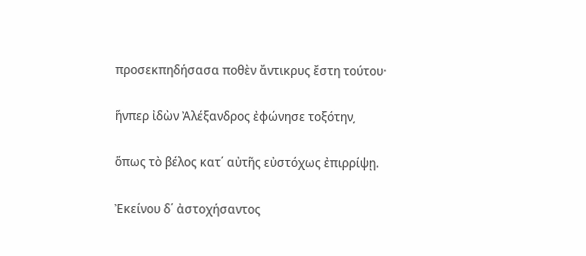προσεκπηδήσασα ποθὲν ἄντικρυς ἔστη τούτου·

ἥνπερ ἰδὼν Ἀλέξανδρος ἐφώνησε τοξότην͵

ὅπως τὸ βέλος κατ΄ αὐτῆς εὐστόχως ἐπιρρίψῃ.

Ἐκείνου δ΄ ἀστοχήσαντος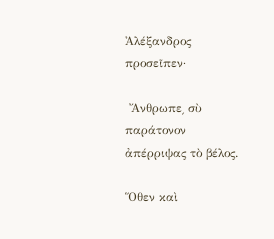Ἀλέξανδρος προσεῖπεν·

 Ἄνθρωπε͵ σὺ παράτονον ἀπέρριψας τὸ βέλος.

Ὅθεν καὶ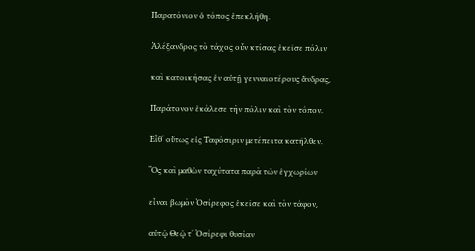Παρατόνιον ὁ τόπος ἐπεκλήθη.

Ἀλέξανδρος τὸ τάχος οὖν κτίσας ἐκεῖσε πόλιν

καὶ κατοικήσας ἐν αὐτῇ γενναιοτέρους ἄνδρας͵

Παράτονον ἐκάλεσε τὴν πόλιν καὶ τὸν τόπον.

Εἶθ΄ οὕτως εἰς Ταφόσιριν μετέπειτα κατῆλθεν.

Ὃς καὶ μαθὼν ταχύτατα παρὰ τῶν ἐγχωρίων

εἶναι βωμὸν Ὀσίρεφος ἐκεῖσε καὶ τὸν τάφον͵

αὐτῷ Θεῷ τ΄ Ὀσίρεφι θυσίαν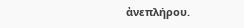ἀνεπλήρου.